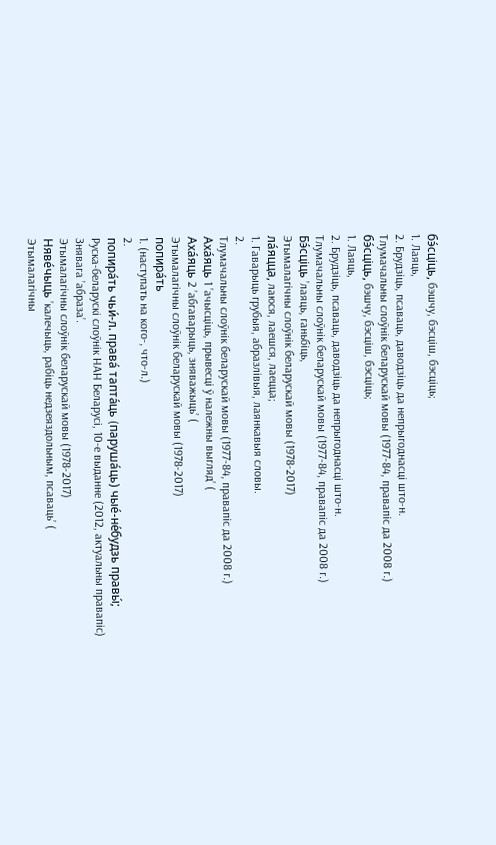бэ́сціць, бэшчу, бэсціш, бэсціць;
1. Лаяць,
2. Брудзіць, псаваць, даводзіць да непрыгоднасці што‑н.
Тлумачальны слоўнік беларускай мовы (1977-84, правапіс да 2008 г.)
бэ́сціць, бэшчу, бэсціш, бэсціць;
1. Лаяць,
2. Брудзіць, псаваць, даводзіць да непрыгоднасці што‑н.
Тлумачальны слоўнік беларускай мовы (1977-84, правапіс да 2008 г.)
Бэ́сціць ’лаяць, ганьбіць,
Этымалагічны слоўнік беларускай мовы (1978-2017)
ла́яцца, лаюся, лаешся, лаецца;
1. Гаварыць грубыя, абразлівыя, лаянкавыя словы.
2.
Тлумачальны слоўнік беларускай мовы (1977-84, правапіс да 2008 г.)
Аха́яць 1 ’ачысціць, прывесці ў належны выгляд’ (
Аха́яць 2 ’абгаварыць, зняважыць’ (
Этымалагічны слоўнік беларускай мовы (1978-2017)
попира́ть
1. (наступать на кого-, что-л.)
2.
попира́ть чьи́-л. права́ тапта́ць (паруша́ць) чые́-не́будзь правы́;
Руска-беларускі слоўнік НАН Беларусі, 10-е выданне (2012, актуальны правапіс)
Знявага ’абраза’.
Этымалагічны слоўнік беларускай мовы (1978-2017)
Няве́чыць ’калечыць, рабіць недзеяздольным, псаваць’ (
Этымалагічны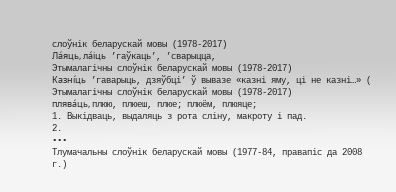слоўнік беларускай мовы (1978-2017)
Ла́яць, ла́іць ’гаўкаць’, ’сварыцца,
Этымалагічны слоўнік беларускай мовы (1978-2017)
Казні́ць ’гаварыць, дзяўбці’ ў вывазе «казні яму, ці не казні…» (
Этымалагічны слоўнік беларускай мовы (1978-2017)
плява́ць, плюю, плюеш, плюе; плюём, плюяце;
1. Выкідваць, выдаляць з рота сліну, макроту і пад.
2.
•••
Тлумачальны слоўнік беларускай мовы (1977-84, правапіс да 2008 г.)